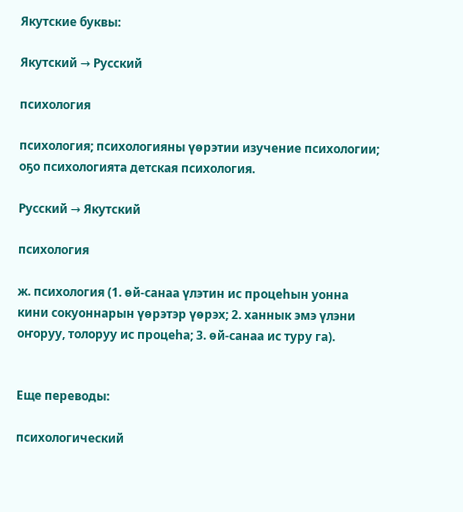Якутские буквы:

Якутский → Русский

психология

психология; психологияны үөрэтии изучение психологии; оҕо психологията детская психология.

Русский → Якутский

психология

ж. психология (1. өй-санаа үлэтин ис процеһын уонна кини сокуоннарын үөрэтэр үөрэх; 2. ханнык эмэ үлэни оҥоруу, толоруу ис процеһа; 3. өй-санаа ис туру га).


Еще переводы:

психологический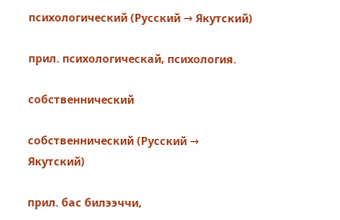психологический (Русский → Якутский)

прил. психологическай, психология.

собственнический

собственнический (Русский → Якутский)

прил. бас билээччи,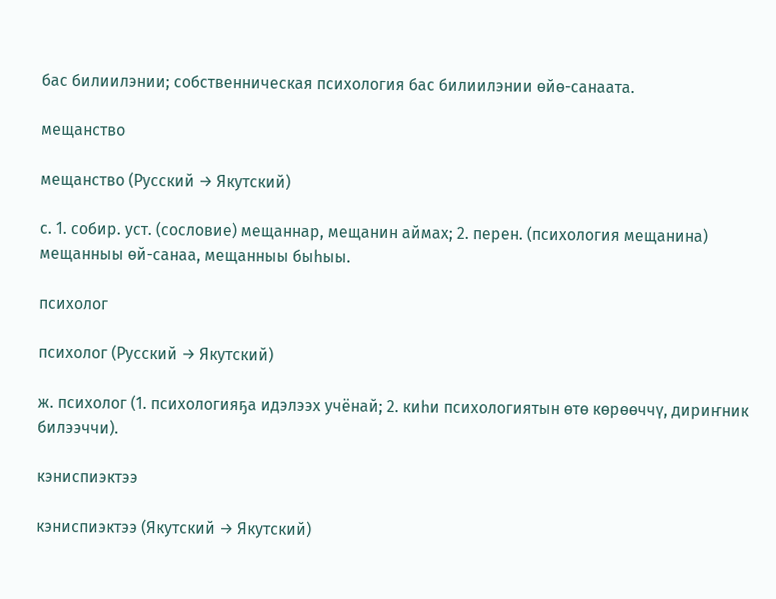бас билиилэнии; собственническая психология бас билиилэнии өйө-санаата.

мещанство

мещанство (Русский → Якутский)

с. 1. собир. уст. (сословие) мещаннар, мещанин аймах; 2. перен. (психология мещанина) мещанныы өй-санаа, мещанныы быһыы.

психолог

психолог (Русский → Якутский)

ж. психолог (1. психологияҕа идэлээх учёнай; 2. киһи психологиятын өтө көрөөччү, дириҥник билээччи).

кэниспиэктээ

кэниспиэктээ (Якутский → Якутский)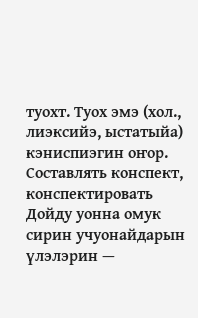туохт. Туох эмэ (хол., лиэксийэ, ыстатыйа) кэниспиэгин оҥор. Составлять конспект, конспектировать
Дойду уонна омук сирин учуонайдарын үлэлэрин —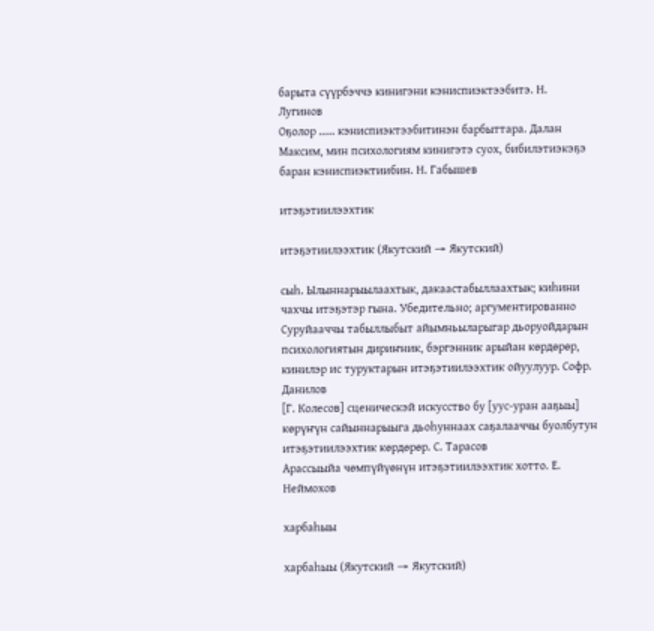барыта сүүрбэччэ кинигэни кэниспиэктээбитэ. Н. Лугинов
Оҕолор …… кэниспиэктээбитинэн барбыттара. Далан
Максим, мин психологиям кинигэтэ суох, бибилэтиэкэҕэ баран кэниспиэктиибин. Н. Габышев

итэҕэтиилээхтик

итэҕэтиилээхтик (Якутский → Якутский)

сыһ. Ылыннарыылаахтык, дакаастабыллаахтык; киһини чахчы итэҕэтэр гына. Убедительно; аргументированно
Суруйааччы табыллыбыт айымньыларыгар дьоруойдарын психологиятын дириҥник, бэргэнник арыйан көрдөрөр, кинилэр ис туруктарын итэҕэтиилээхтик ойуулуур. Софр. Данилов
[Г. Колесов] сценическэй искусство бу [уус-уран ааҕыы] көрүҥүн сайыннарыыга дьоһуннаах саҕалааччы буолбутун итэҕэтиилээхтик көрдөрөр. С. Тарасов
Арассыыйа чөмпүйүөнүн итэҕэтиилээхтик хотто. Е. Неймохов

харбаһыы

харбаһыы (Якутский → Якутский)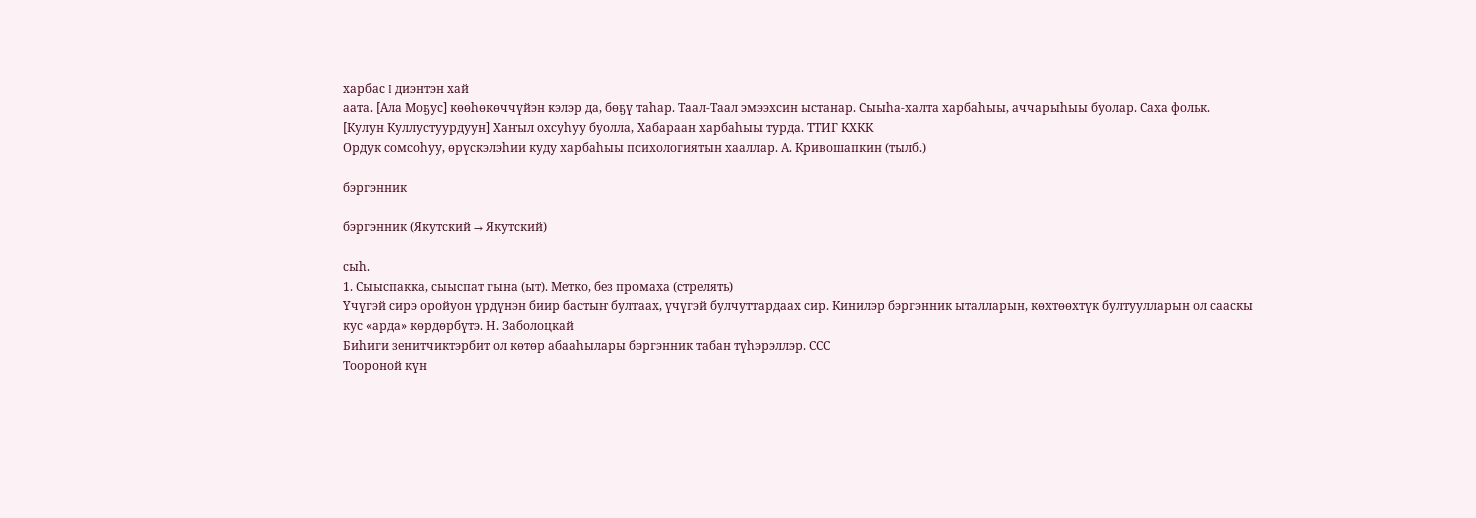харбас I диэнтэн хай
аата. [Ала Моҕус] көөһөкөччүйэн кэлэр да, бөҕү таһар. Таал-Таал эмээхсин ыстанар. Сыыһа-халта харбаһыы, аччарыһыы буолар. Саха фольк. [Кулун Куллустуурдуун] Хаҥыл охсуһуу буолла, Хабараан харбаһыы турда. ТТИГ КХКК
Ордук сомсоһуу, өрүскэлэһии куду харбаһыы психологиятын хааллар. А. Кривошапкин (тылб.)

бэргэнник

бэргэнник (Якутский → Якутский)

сыһ.
1. Сыыспакка, сыыспат гына (ыт). Метко, без промаха (стрелять)
Үчүгэй сирэ оройуон үрдүнэн биир бастыҥ бултаах, үчүгэй булчуттардаах сир. Кинилэр бэргэнник ыталларын, көхтөөхтүк бултуулларын ол сааскы кус «арда» көрдөрбүтэ. Н. Заболоцкай
Биһиги зенитчиктэрбит ол көтөр абааһылары бэргэнник табан түһэрэллэр. ССС
Тоороной күн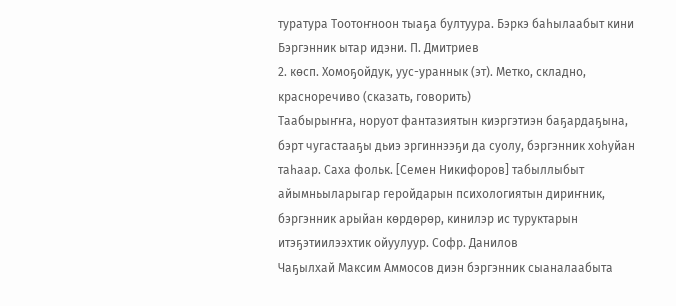туратура Тоотоҥноон тыаҕа бултуура. Бэркэ баһылаабыт кини Бэргэнник ытар идэни. П. Дмитриев
2. көсп. Хомоҕойдук, уус-ураннык (эт). Метко, складно, красноречиво (сказать, говорить)
Таабырыҥҥа, норуот фантазиятын киэргэтиэн баҕардаҕына, бэрт чугастааҕы дьиэ эргиннээҕи да суолу, бэргэнник хоһуйан таһаар. Саха фольк. [Семен Никифоров] табыллыбыт айымньыларыгар геройдарын психологиятын дириҥник, бэргэнник арыйан көрдөрөр, кинилэр ис туруктарын итэҕэтиилээхтик ойуулуур. Софр. Данилов
Чаҕылхай Максим Аммосов диэн бэргэнник сыаналаабыта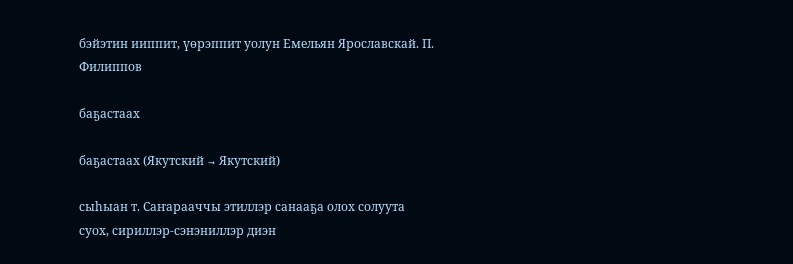бэйэтин ииппит, үөрэппит уолун Емельян Ярославскай. П. Филиппов

баҕастаах

баҕастаах (Якутский → Якутский)

сыһыан т. Саҥарааччы этиллэр санааҕа олох солуута суох, сириллэр-сэнэниллэр диэн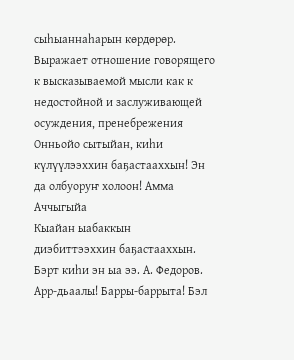сыһыаннаһарын көрдөрөр. Выражает отношение говорящего к высказываемой мысли как к недостойной и заслуживающей осуждения, пренебрежения
Онньойо сытыйан, киһи күлүүлээххин баҕастааххын! Эн да олбуоруҥ холоон! Амма Аччыгыйа
Кыайан ыабаккын диэбиттээххин баҕастааххын. Бэрт киһи эн ыа ээ. А. Федоров. Арр-дьаалы! Барры-баррыта! Бэл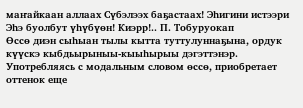маҥайкаан аллаах Сүбэлээх баҕастаах! Эһигини истээри Эһэ буолбут үһүбүөн! Киэрр!.. П. Тобуруокап
Өссө диэн сыһыан тылы кытта туттулуннаҕына, ордук күүскэ кыбдьырыныы-кыыһырыы дэгэттэнэр. Употребляясь с модальным словом өссө, приобретает оттенок еще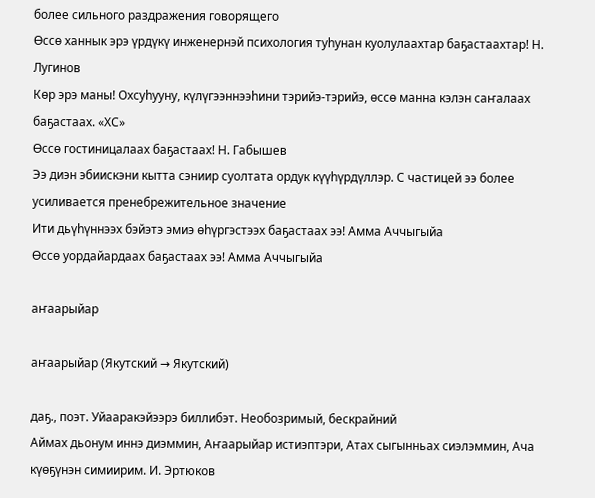более сильного раздражения говорящего
Өссө ханнык эрэ үрдүкү инженернэй психология туһунан куолулаахтар баҕастаахтар! Н. Лугинов
Көр эрэ маны! Охсуһууну, күлүгээннээһини тэрийэ-тэрийэ, өссө манна кэлэн саҥалаах баҕастаах. «ХС»
Өссө гостиницалаах баҕастаах! Н. Габышев
Ээ диэн эбиискэни кытта сэниир суолтата ордук күүһүрдүллэр. С частицей ээ более усиливается пренебрежительное значение
Ити дьүһүннээх бэйэтэ эмиэ өһүргэстээх баҕастаах ээ! Амма Аччыгыйа
Өссө уордайардаах баҕастаах ээ! Амма Аччыгыйа

аҥаарыйар

аҥаарыйар (Якутский → Якутский)

даҕ., поэт. Уйааракэйээрэ биллибэт. Необозримый, бескрайний
Аймах дьонум иннэ диэммин, Аҥаарыйар истиэптэри, Атах сыгынньах сиэлэммин, Ача күөҕүнэн симиирим. И. Эртюков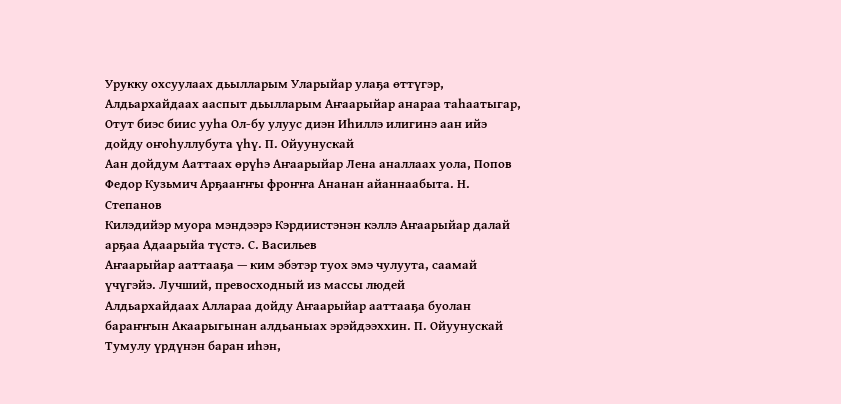Урукку охсуулаах дьылларым Уларыйар улаҕа өттүгэр, Алдьархайдаах ааспыт дьылларым Аҥаарыйар анараа таһаатыгар, Отут биэс биис ууһа Ол-бу улуус диэн Иһиллэ илигинэ аан ийэ дойду оҥоһуллубута үһү. П. Ойуунускай
Аан дойдум Ааттаах өрүһэ Аҥаарыйар Лена аналлаах уола, Попов Федор Кузьмич Арҕааҥҥы фроҥҥа Ананан айаннаабыта. Н. Степанов
Килэдийэр муора мэндээрэ Кэрдиистэнэн кэллэ Аҥаарыйар далай арҕаа Адаарыйа түстэ. С. Васильев
Аҥаарыйар ааттааҕа — ким эбэтэр туох эмэ чулуута, саамай үчүгэйэ. Лучший, превосходный из массы людей
Алдьархайдаах Аллараа дойду Аҥаарыйар ааттааҕа буолан бараҥҥын Акаарыгынан алдьаныах эрэйдээххин. П. Ойуунускай
Тумулу үрдүнэн баран иһэн,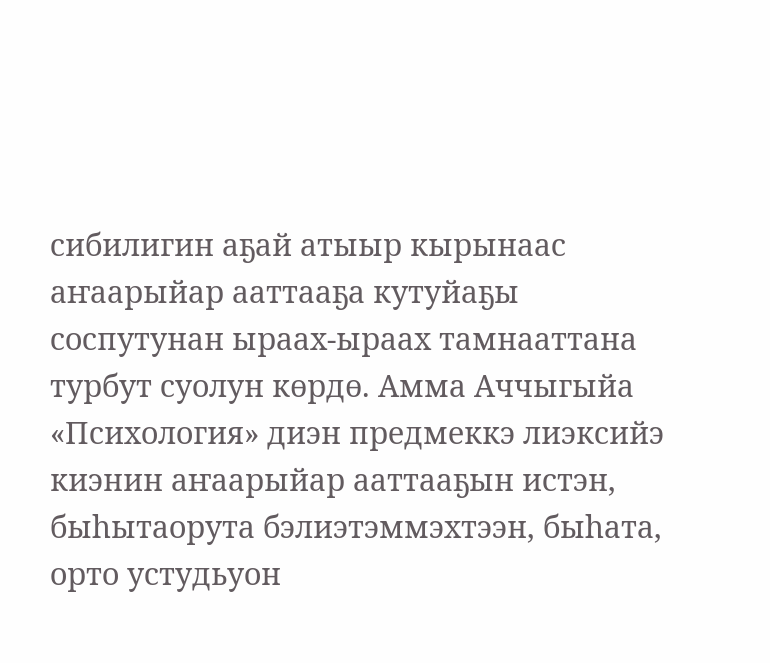сибилигин аҕай атыыр кырынаас аҥаарыйар ааттааҕа кутуйаҕы соспутунан ыраах-ыраах тамнааттана турбут суолун көрдө. Амма Аччыгыйа
«Психология» диэн предмеккэ лиэксийэ киэнин аҥаарыйар ааттааҕын истэн, быһытаорута бэлиэтэммэхтээн, быһата, орто устудьуон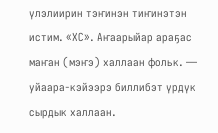үлэлиирин тэҥинэн тиҥинэтэн истим. «ХС». Аҥаарыйар араҕас маҥан (мэҥэ) халлаан фольк. — уйаара-кэйээрэ биллибэт үрдүк сырдык халлаан.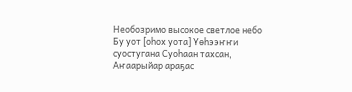Необозримо высокое светлое небо
Бу уот [оһох уота] Үөһээҥҥи суостугана Суоһаан тахсан, Аҥаарыйар араҕас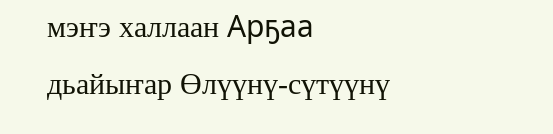мэҥэ халлаан Арҕаа дьайыҥар Өлүүнү-сүтүүнү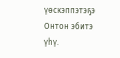үөскэппэтэҕэ Онтон эбитэ үһү.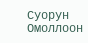Суорун Омоллоон